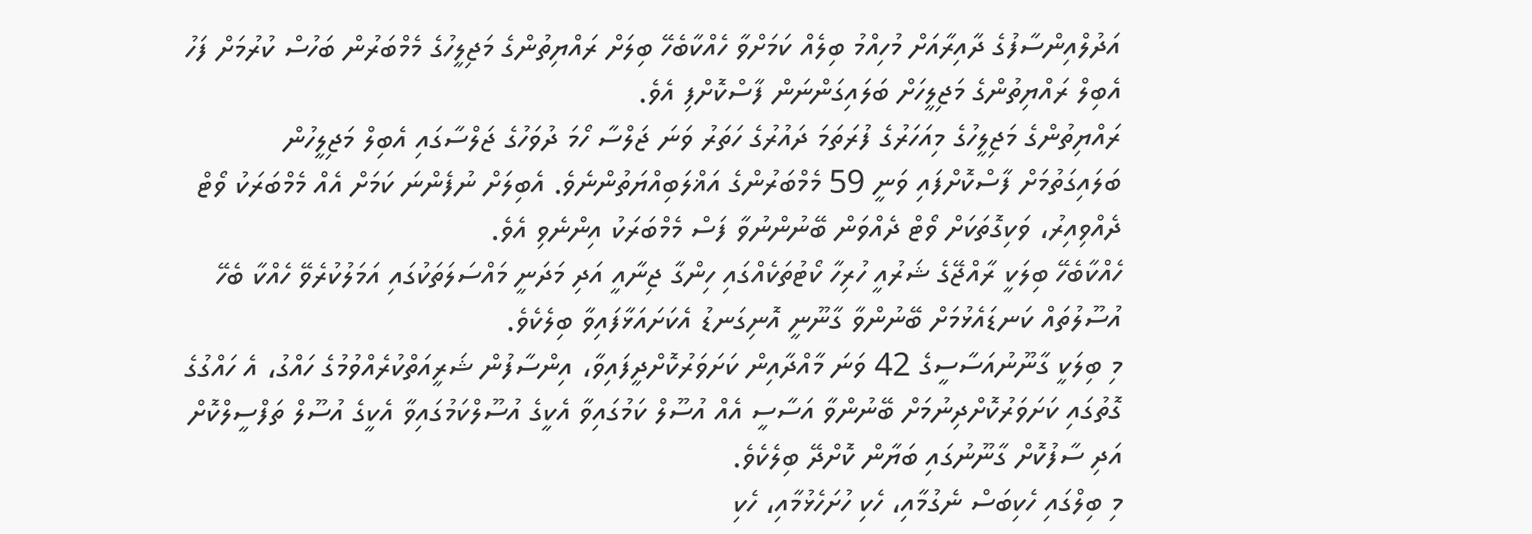އަދުލްއިންސާފުގެ ދާއިރާއަށް މުހިއްމު ބިލެއް ކަމަށްވާ ހެއްކާބެހޭ ބިލަށް ރައްޔިތުންގެ މަޖިލީހުގެ މެމްބަރުން ބަހުސް ކުރުމަށް ފަހު އެބިލް ރައްޔިތުންގެ މަޖިލީހަށް ބަލައިގަންނަން ފާސްކޮށްފި އެވެ.
ރައްޔިތުންގެ މަޖިލީހުގެ މިއަހަރުގެ ފުރަތަމަ ދައުރުގެ ހަތަރު ވަނަ ޖަލްސާ ހޯމަ ދުވަހުގެ ޖަލްސާގައި އެބިލް މަޖިލީހުން ބަލައިގަތުމަށް ފާސްކޮށްފައި ވަނީ 59 މެމްބަރުންގެ އަޣްލަބިއްޔަތުންނެވެ. އެބިލަށް ނުފެންނަ ކަމަށް އެއް މެމްބަރަކު ވޯޓް ދެއްވިއިރު، ވަކިގޮތަކަށް ވޯޓް ދެއްވަން ބޭނުންނުވާ ފަސް މެމްބަރަކު އިންނެވި އެވެ.
ހެއްކާބެހޭ ބިލަކީ ރާއްޖޭގެ ޝަރުއީ ހުރިހާ ކޯޓުތަކެއްގައި ހިންގާ ޖިނާއީ އަދި މަދަނީ މައްސަލަތަކުގައި އަމަލުކުރެވޭ ހެއްކާ ބެހޭ އުސޫލުތައް ކަނޑައެޅުމަށް ބޭނުންވާ ގާނޫނީ އޮނިގަނޑު އެކަށައަޅާފައިވާ ބިލެކެވެ.
މި ބިލަކީ ގާނޫނުއަސާސީގެ 42 ވަނަ މާއްދާއިން ކަށަވަރުކޮށްދީފައިވާ، އިންސާފުން ޝަރީއަތްކުރެއްވުމުގެ ހައްގު، އެ ހައްގުގެ ގޮތުގައި ކަށަވަރުކޮށްދިނުމަށް ބޭނުންވާ އަސާސީ އެއް އުސޫލް ކަމުގައިވާ އެކީގެ އުސޫލްކަމުގައިވާ އެކީގެ އުސޫލް ތަފްސީލްކޮށް އަދި ސާފުކޮށް ގާނޫނުގައި ބަޔާން ކޮށްދޭ ބިލެކެވެ.
މި ބިލްގައި ހެކިބަސް ނެގުމާއި، ހެކި ހުށަހެޅުމާއި، ހެކި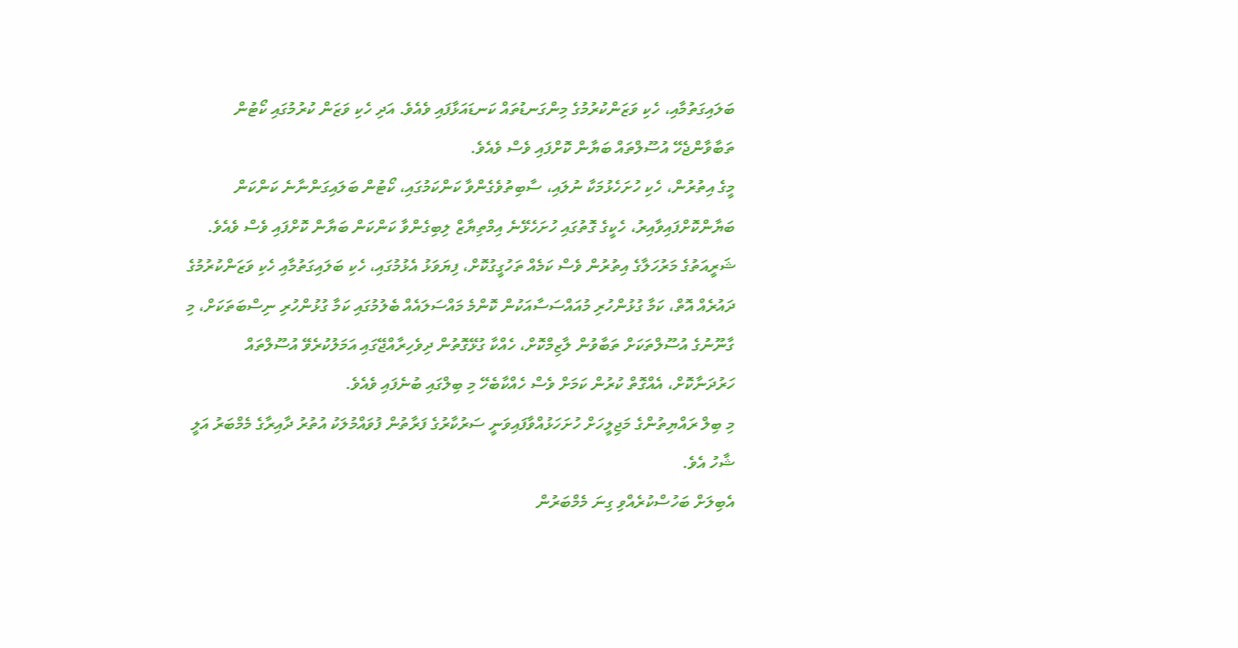ބަލައިގަތުމާއި، ހެކި ވަޒަންކުރުމުގެ މިންގަނޑުތައް ކަނޑައަޅާފައި ވެއެވެ. އަދި ހެކި ވަޒަން ކުރުމުގައި ކޯޓުން ތަބާވާންޖެހޭ އުސޫލްތައް ބަޔާން ކޮށްފައި ވެސް ވެއެވެ.
މީގެ އިތުރުން، ހެކި ހުށަހެޅުމަކާ ނުލައި، ސާބިތުވެގެންވާ ކަންކަމުގައި، ކޯޓުން ބަލައިގަންނާނެ ކަންކަން ބަޔާންކޮށްފައިވާއިރު، ހެކީގެ ގޮތުގައި ހުށަހެޅޭނެ އިމްތިޔާޒް ލިބިގެންވާ ކަންކަން ބަޔާން ކޮށްފައި ވެސް ވެއެވެ.
ޝަރީއަތުގެ މަރުހަލާގެ އިތުރުން ވެސް ކަމެއް ތަހުގީގުކޮށް، ފިޔަވަޅު އެޅުމުގައި، ހެކި ބަލައިގަތުމާއި ހެކި ވަޒަންކުރުމުގެ ދައުރެއް އޮތް، ކަމާ ގުޅުންހުރި މުއައްސަސާއަކުން ކޮންމެ މައްސަލައެއް ބެލުމުގައި ކަމާ ގުޅުންހުރި ނިސްބަތަކަށް، މި ގާނޫނުގެ އުސޫލްތަކަށް ތަބާވުން ލާޒިމްކޮށް، ހެއްކާ ގުޅޭގޮތުން ދިވެހިރާއްޖޭގައި އަމަލުކުރެވޭ އުސޫލްތައް ހަރުދަނާކޮށް، އެއްގޮތް ކުރުން ކަމަށް ވެސް ހެއްކާބެހޭ މި ބިލްގައި ބުނެފައި ވެއެވެ.
މި ބިލް ރައްޔިތުންގެ މަޖިލީހަށް ހުށަހަޅުއްވާފައިވަނީ ސަރުކާރުގެ ފަރާތުން ފުވައްމުލަކު އުތުރު ދާއިރާގެ މެމްބަރު އަލީ ޝާހު އެވެ.
އެބިލަށް ބަހުސްކުރެއްވި ގިނަ މެމްބަރުން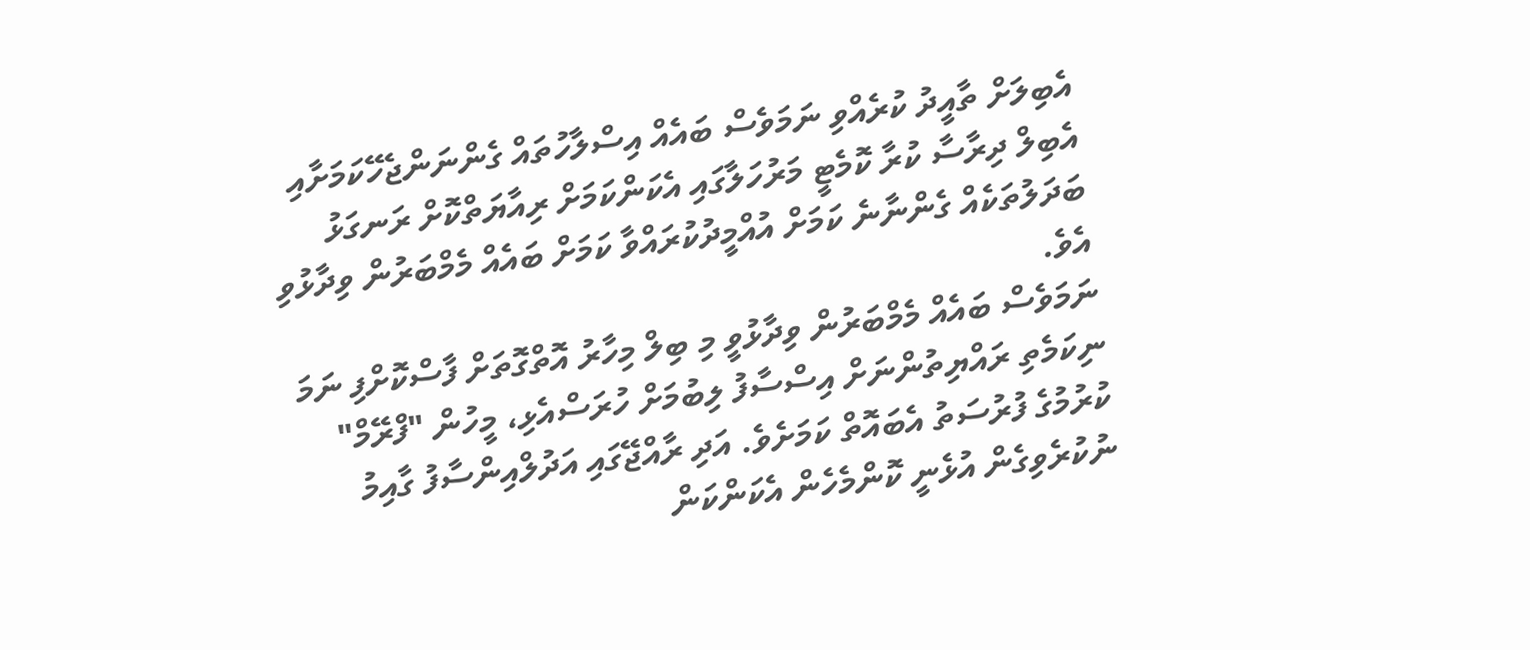އެބިލަށް ތާއީދު ކުރެއްވި ނަމަވެސް ބައެއް އިސްލާހުތައް ގެންނަންޖެހޭކަމަށާއި އެބިލް ދިރާސާ ކުރާ ކޮމެޓީ މަރުހަލާގައި އެކަންކަމަށް ރިއާޔަތްކޮށް ރަނގަޅު ބަދަލުތަކެއް ގެންނާނެ ކަމަށް އުއްމީދުކުރައްވާ ކަމަށް ބައެއް މެމްބަރުން ވިދާޅުވި އެވެ.
ނަމަވެސް ބައެއް މެމްބަރުން ވިދާޅުވީ މި ބިލް މިހާރު އޮތްގޮތަށް ފާސްކޮށްފި ނަމަ ނިކަމެތި ރައްޔިތުންނަށް އިސްސާފު ލިބުމަށް ހުރަސްއެޅި، މީހުން "ފްރޭމް" ކުރުމުގެ ފުރުސަތު އެބައޮތް ކަމަށެވެ. އަދި ރާއްޖޭގައި އަދުލްއިންސާފު ގާއިމު ނުކުރެވިގެން އުޅެނީ ކޮންމެހެން އެކަންކަން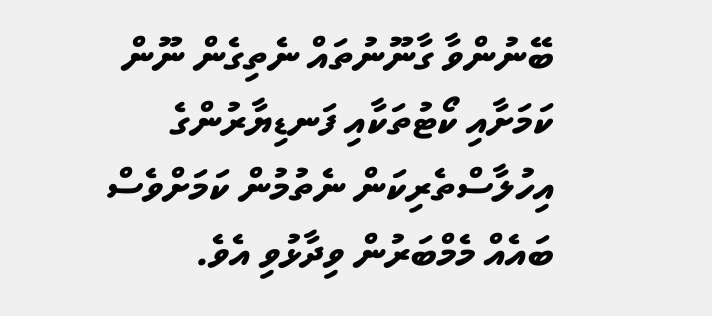ބޭނުންވާ ގާނޫނުތައް ނެތިގެން ނޫން ކަމަށާއި ކޯޓުތަކާއި ފަނޑިޔާރުންގެ އިހުލާސްތެރިކަން ނެތުމުން ކަމަށްވެސް ބައެއް މެމްބަރުން ވިދާޅުވި އެވެ.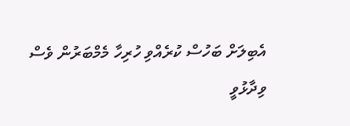އެބިލަށް ބަހުސް ކުރެއްވި ހުރިހާ މެމްބަރުން ވެސް ވިދާޅުވީ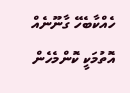ހެއްކާބެހޭ ގާނޫނެއް އޮތުމަކީ ކޮންމެހެން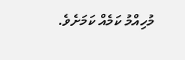މުހިއްމު ކަމެއް ކަމަށެވެ.